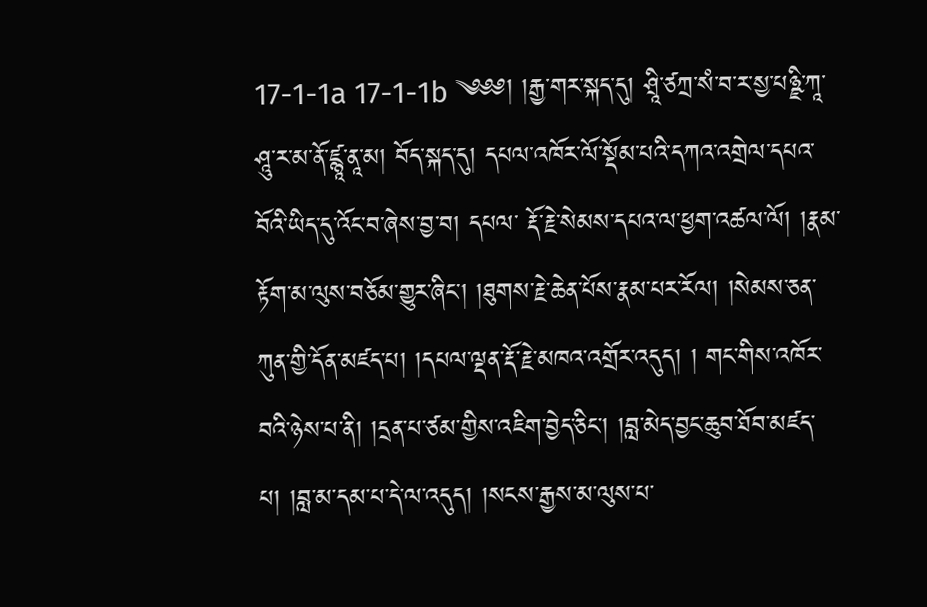17-1-1a 17-1-1b ༄༅༅། །རྒྱ་གར་སྐད་དུ། ཤྲཱི་ཙཀྲ་སཾ་བ་ར་སྱ་པཉྫི་ཀཱ་ཤཱུ་ར་མ་ནོ་ཛྙཱ་ནཱ་མ། བོད་སྐད་དུ། དཔལ་འཁོར་ལོ་སྡོམ་པའི་དཀའ་འགྲེལ་དཔའ་བོའི་ཡིད་དུ་འོང་བ་ཞེས་བྱ་བ། དཔལ་ རྡོ་རྗེ་སེམས་དཔའ་ལ་ཕྱག་འཚལ་ལོ། །རྣམ་རྟོག་མ་ལུས་བཅོམ་གྱུར་ཞིང་། །ཐུགས་རྗེ་ཆེན་པོས་རྣམ་པར་རོལ། །སེམས་ཅན་ཀུན་གྱི་དོན་མཛད་པ། །དཔལ་ལྡན་རྡོ་རྗེ་མཁའ་འགྲོར་འདུད། ། གང་གིས་འཁོར་བའི་ཉེས་པ་ནི། །དྲན་པ་ཙམ་གྱིས་འཇིག་བྱེད་ཅིང་། །བླ་མེད་བྱང་ཆུབ་ཐོབ་མཛད་པ། །བླ་མ་དམ་པ་དེ་ལ་འདུད། །སངས་རྒྱས་མ་ལུས་པ་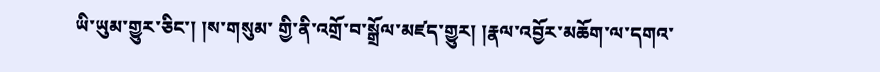ཡི་ཡུམ་གྱུར་ཅིང་། །ས་གསུམ་ གྱི་ནི་འགྲོ་བ་སྒྲོལ་མཛད་གྱུར། །རྣལ་འབྱོར་མཆོག་ལ་དགའ་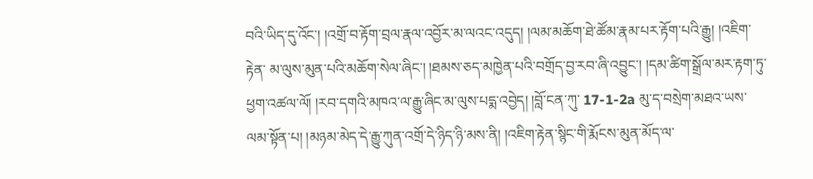བའི་ཡིད་དུ་འོང་། །འགྲོ་བ་རྟོག་བྲལ་རྣལ་འབྱོར་མ་ལའང་འདུད། །ལམ་མཆོག་ཐེ་ཚོམ་རྣམ་པར་རྟོག་པའི་རྒྱུ། །འཇིག་རྟེན་ མ་ལུས་མུན་པའི་མཆོག་སེལ་ཞིང་། །ཐམས་ཅད་མཁྱེན་པའི་བགྲོད་བྱ་རབ་ཞི་འབྱུང་། །དམ་ཚིག་སྒྲོལ་མར་རྟག་ཏུ་ཕྱག་འཚལ་ལོ། །རབ་དགའི་མཁའ་ལ་རྒྱུ་ཞིང་མ་ལུས་པདྨ་འབྱེད། །བློ་ངན་ཀུ་ 17-1-2a མུ་ད་བསྲེག་མཐའ་ཡས་ལམ་སྟོན་པ། །མཉམ་མེད་དེ་རྒྱུ་ཀུན་འགྲོ་དེ་ཉིད་ཉི་མས་ནི། །འཇིག་རྟེན་སྙིང་གི་རྨོངས་མུན་མོད་ལ་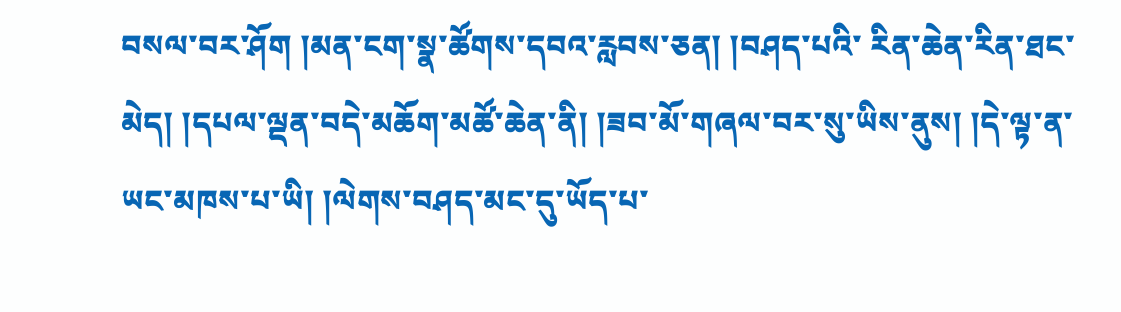བསལ་བར་ཤོག །མན་ངག་སྣ་ཚོགས་དབའ་རླབས་ཅན། །བཤད་པའི་ རིན་ཆེན་རིན་ཐང་མེད། །དཔལ་ལྡན་བདེ་མཆོག་མཚོ་ཆེན་ནི། །ཟབ་མོ་གཞལ་བར་སུ་ཡིས་ནུས། །དེ་ལྟ་ན་ཡང་མཁས་པ་ཡི། །ལེགས་བཤད་མང་དུ་ཡོད་པ་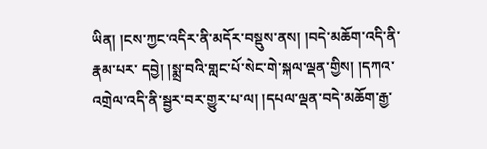ཡིན། །ངས་ཀྱང་འདིར་ནི་མདོར་བསྡུས་ནས། །བདེ་མཆོག་འདི་ནི་རྣམ་པར་ དབྱེ། །སྨྲ་བའི་གླང་པོ་སེང་གེ་སྐལ་ལྡན་གྱིས། །དཀའ་འགྲེལ་འདི་ནི་སྦྱར་བར་གྱུར་པ་ལ། །དཔལ་ལྡན་བདེ་མཆོག་རྒྱ་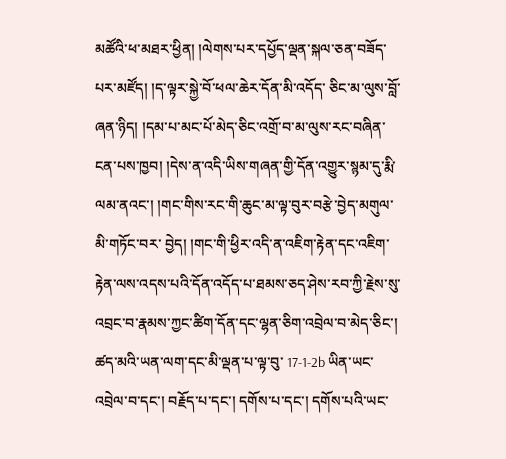མཚོའི་ཕ་མཐར་ཕྱིན། །ལེགས་པར་དཔྱོད་ལྡན་སྐལ་ཅན་བཟོད་པར་མཛོད། །ད་ལྟར་སྐྱེ་བོ་ཕལ་ཆེར་དོན་མི་འདོད་ ཅིང་མ་ལུས་བློ་ཞན་ཉིད། །དམ་པ་མང་པོ་མེད་ཅིང་འགྲོ་བ་མ་ལུས་རང་བཞིན་ངན་པས་ཁྱབ། །དེས་ན་འདི་ཡིས་གཞན་གྱི་དོན་འགྱུར་སྙམ་དུ་རྨི་ལམ་ནའང་། །གང་གིས་རང་གི་ཆུང་མ་ལྟ་བུར་བརྩེ་བྱེད་མགུལ་མི་གཏོང་བར་ བྱེད། །གང་གི་ཕྱིར་འདི་ན་འཇིག་རྟེན་དང་འཇིག་རྟེན་ལས་འདས་པའི་དོན་འདོད་པ་ཐམས་ཅད་ཤེས་རབ་ཀྱི་རྗེས་སུ་འབྲང་བ་རྣམས་ཀྱང་ཚིག་དོན་དང་ལྷན་ཅིག་འབྲེལ་བ་མེད་ཅིང་། ཚད་མའི་ཡན་ལག་དང་མི་ལྡན་པ་ལྟ་བུ་ 17-1-2b ཡིན་ཡང་འབྲེལ་བ་དང་། བརྗོད་པ་དང་། དགོས་པ་དང་། དགོས་པའི་ཡང་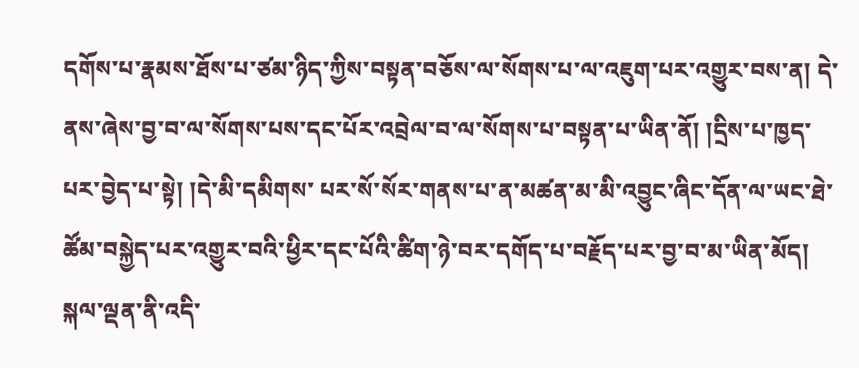དགོས་པ་རྣམས་ཐོས་པ་ཙམ་ཉིད་ཀྱིས་བསྟན་བཅོས་ལ་སོགས་པ་ལ་འཇུག་པར་འགྱུར་བས་ན། དེ་ནས་ཞེས་བྱ་བ་ལ་སོགས་པས་དང་པོར་འབྲེལ་བ་ལ་སོགས་པ་བསྟན་པ་ཡིན་ནོ། །དྲིས་པ་ཁྱད་པར་བྱེད་པ་སྟེ། །དེ་མི་དམིགས་ པར་སོ་སོར་གནས་པ་ན་མཚན་མ་མི་འབྱུང་ཞིང་དོན་ལ་ཡང་ཐེ་ཚོམ་བསྐྱེད་པར་འགྱུར་བའི་ཕྱིར་དང་པོའི་ཚིག་ཉེ་བར་དགོད་པ་བརྗོད་པར་བྱ་བ་མ་ཡིན་མོད། སྐལ་ལྡན་ནི་འདི་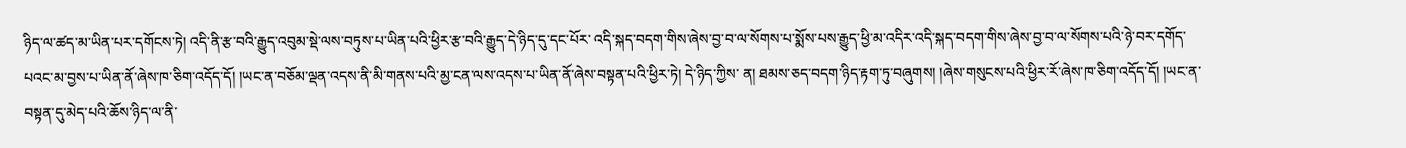ཉིད་ལ་ཚད་མ་ཡིན་པར་དགོངས་ཏེ། འདི་ནི་རྩ་བའི་རྒྱུད་འབུམ་སྡེ་ལས་བཏུས་པ་ཡིན་པའི་ཕྱིར་རྩ་བའི་རྒྱུད་དེ་ཉིད་དུ་དང་པོར་ འདི་སྐད་བདག་གིས་ཞེས་བྱ་བ་ལ་སོགས་པ་སྨོས་པས་རྒྱུད་ཕྱི་མ་འདིར་འདི་སྐད་བདག་གིས་ཞེས་བྱ་བ་ལ་སོགས་པའི་ཉེ་བར་དགོད་པའང་མ་བྱས་པ་ཡིན་ནོ་ཞེས་ཁ་ཅིག་འདོད་དོ། །ཡང་ན་བཅོམ་ལྡན་འདས་ནི་མི་གནས་པའི་མྱ་ངན་ལས་འདས་པ་ཡིན་ནོ་ཞེས་བསྟན་པའི་ཕྱིར་ཏེ། དེ་ཉིད་ཀྱིས་ ན། ཐམས་ཅད་བདག་ཉིད་རྟག་ཏུ་བཞུགས། །ཞེས་གསུངས་པའི་ཕྱིར་རོ་ཞེས་ཁ་ཅིག་འདོད་དོ། །ཡང་ན་བསྟན་དུ་མེད་པའི་ཆོས་ཉིད་ལ་ནི་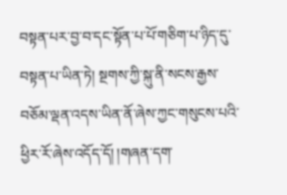བསྟན་པར་བྱ་བ་དང་སྟོན་པ་པོ་གཅིག་པ་ཉིད་དུ་བསྟན་པ་ཡིན་ཏེ། སྔགས་ཀྱི་སྐུ་ནི་སངས་རྒྱས་བཅོམ་ལྡན་འདས་ཡིན་ནོ་ཞེས་ཀྱང་གསུངས་པའི་ ཕྱིར་རོ་ཞེས་འདོད་དོ། །གཞན་དག་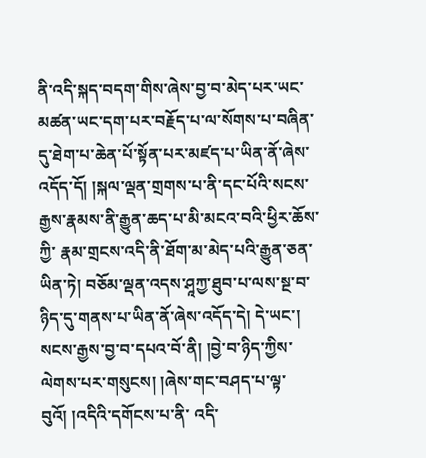ནི་འདི་སྐད་བདག་གིས་ཞེས་བྱ་བ་མེད་པར་ཡང་མཚན་ཡང་དག་པར་བརྗོད་པ་ལ་སོགས་པ་བཞིན་དུ་ཐེག་པ་ཆེན་པོ་སྟོན་པར་མཛད་པ་ཡིན་ནོ་ཞེས་འདོད་དོ། །སྐལ་ལྡན་གྲགས་པ་ནི་དང་པོའི་སངས་རྒྱས་རྣམས་ནི་རྒྱུན་ཆད་པ་མི་མངའ་བའི་ཕྱིར་ཆོས་ཀྱི་ རྣམ་གྲངས་འདི་ནི་ཐོག་མ་མེད་པའི་རྒྱུན་ཅན་ཡིན་ཏེ། བཅོམ་ལྡན་འདས་ཤཱཀྱ་ཐུབ་པ་ལས་སྔ་བ་ཉིད་དུ་གནས་པ་ཡིན་ནོ་ཞེས་འདོད་དེ། དེ་ཡང་། སངས་རྒྱས་བྱ་བ་དཔའ་བོ་ནི། །བྱེ་བ་ཉིད་ཀྱིས་ལེགས་པར་གསུངས། །ཞེས་གང་བཤད་པ་ལྟ་བུའོ། །འདིའི་དགོངས་པ་ནི་ འདི་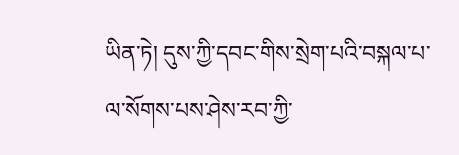ཡིན་ཏེ། དུས་ཀྱི་དབང་གིས་སྲེག་པའི་བསྐལ་པ་ལ་སོགས་པས་ཤེས་རབ་ཀྱི་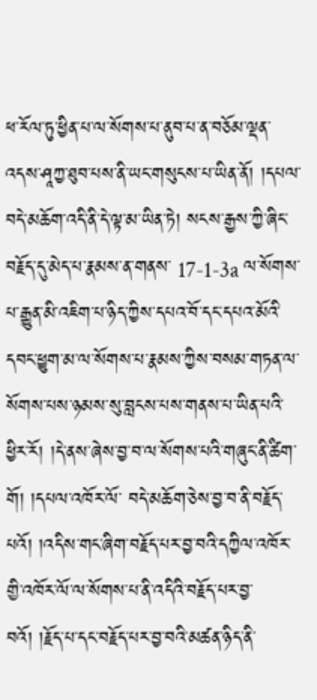ཕ་རོལ་ཏུ་ཕྱིན་པ་ལ་སོགས་པ་ནུབ་པ་ན་བཅོམ་ལྡན་འདས་ཤཱཀྱ་ཐུབ་པས་ནི་ཡང་གསུངས་པ་ཡིན་ནོ། །དཔལ་བདེ་མཆོག་འདི་ནི་དེ་ལྟ་མ་ཡིན་ཏེ། སངས་རྒྱས་ཀྱི་ཞིང་བརྗོད་དུ་མེད་པ་རྣམས་ན་གནས་ 17-1-3a ལ་སོགས་པ་རྒྱུན་མི་འཇིག་པ་ཉིད་ཀྱིས་དཔའ་བོ་དང་དཔའ་མོའི་དབང་ཕྱུག་མ་ལ་སོགས་པ་རྣམས་ཀྱིས་བསམ་གཏན་ལ་སོགས་པས་ཉམས་སུ་བླངས་པས་གནས་པ་ཡིན་པའི་ཕྱིར་རོ། །དེ་ནས་ཞེས་བྱ་བ་ལ་སོགས་པའི་གཞུང་ནི་ཚིག་གོ། །དཔལ་འཁོར་ལོ་ བདེ་མཆོག་ཅེས་བྱ་བ་ནི་བརྗོད་པའོ། །འདིས་གང་ཞིག་བརྗོད་པར་བྱ་བའི་དཀྱིལ་འཁོར་གྱི་འཁོར་ལོ་ལ་སོགས་པ་ནི་འདིའི་བརྗོད་པར་བྱ་བའོ། །རྗོད་པ་དང་བརྗོད་པར་བྱ་བའི་མཚན་ཉིད་ནི་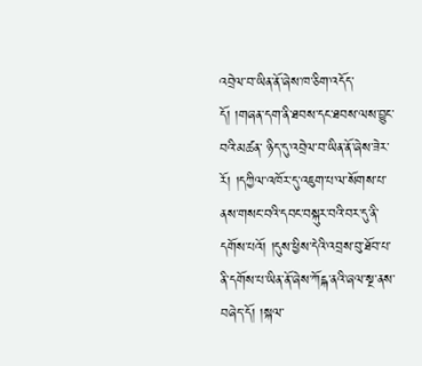འབྲེལ་བ་ཡིན་ནོ་ཞེས་ཁ་ཅིག་འདོད་དོ། །གཞན་དག་ནི་ཐབས་དང་ཐབས་ལས་བྱུང་བའི་མཚན་ ཉིད་དུ་འབྲེལ་བ་ཡིན་ནོ་ཞེས་ཟེར་རོ། །དཀྱིལ་འཁོར་དུ་འཇུག་པ་ལ་སོགས་པ་ནས་གསང་བའི་དབང་བསྐུར་བའི་བར་དུ་ནི་དགོས་པའོ། །དུས་ཕྱིས་དེའི་འབྲས་བུ་ཐོབ་པ་ནི་དགོས་པ་ཡིན་ནོ་ཞེས་ཀོངྐ་ནའི་ཞལ་སྔ་ནས་བཞེད་དོ། །སྐལ་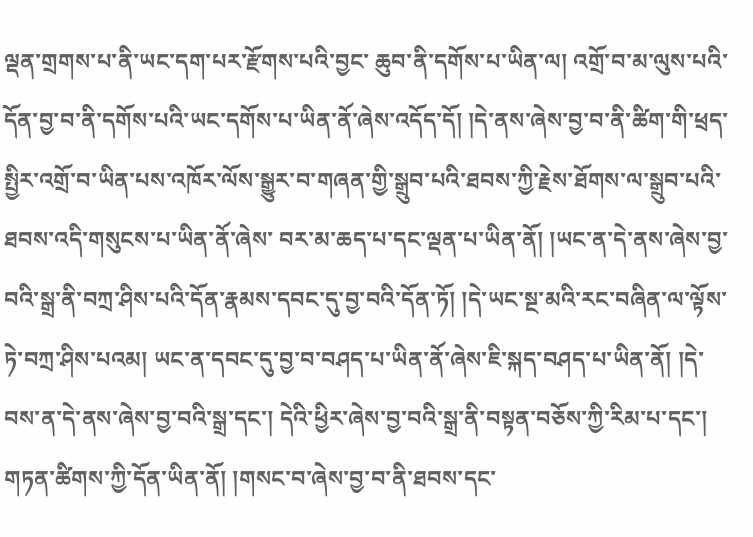ལྡན་གྲགས་པ་ནི་ཡང་དག་པར་རྫོགས་པའི་བྱང་ ཆུབ་ནི་དགོས་པ་ཡིན་ལ། འགྲོ་བ་མ་ལུས་པའི་དོན་བྱ་བ་ནི་དགོས་པའི་ཡང་དགོས་པ་ཡིན་ནོ་ཞེས་འདོད་དོ། །དེ་ནས་ཞེས་བྱ་བ་ནི་ཚིག་གི་ཕྲད་སྤྱིར་འགྲོ་བ་ཡིན་པས་འཁོར་ལོས་སྒྱུར་བ་གཞན་གྱི་སྒྲུབ་པའི་ཐབས་ཀྱི་རྗེས་ཐོགས་ལ་སྒྲུབ་པའི་ཐབས་འདི་གསུངས་པ་ཡིན་ནོ་ཞེས་ བར་མ་ཆད་པ་དང་ལྡན་པ་ཡིན་ནོ། །ཡང་ན་དེ་ནས་ཞེས་བྱ་བའི་སྒྲ་ནི་བཀྲ་ཤིས་པའི་དོན་རྣམས་དབང་དུ་བྱ་བའི་དོན་ཏོ། །དེ་ཡང་སྔ་མའི་རང་བཞིན་ལ་ལྟོས་ཏེ་བཀྲ་ཤིས་པའམ། ཡང་ན་དབང་དུ་བྱ་བ་བཤད་པ་ཡིན་ནོ་ཞེས་ཇི་སྐད་བཤད་པ་ཡིན་ནོ། །དེ་བས་ན་དེ་ནས་ཞེས་བྱ་བའི་སྒྲ་དང་། དེའི་ཕྱིར་ཞེས་བྱ་བའི་སྒྲ་ནི་བསྟན་བཅོས་ཀྱི་རིམ་པ་དང་། གཏན་ཚིགས་ཀྱི་དོན་ཡིན་ནོ། །གསང་བ་ཞེས་བྱ་བ་ནི་ཐབས་དང་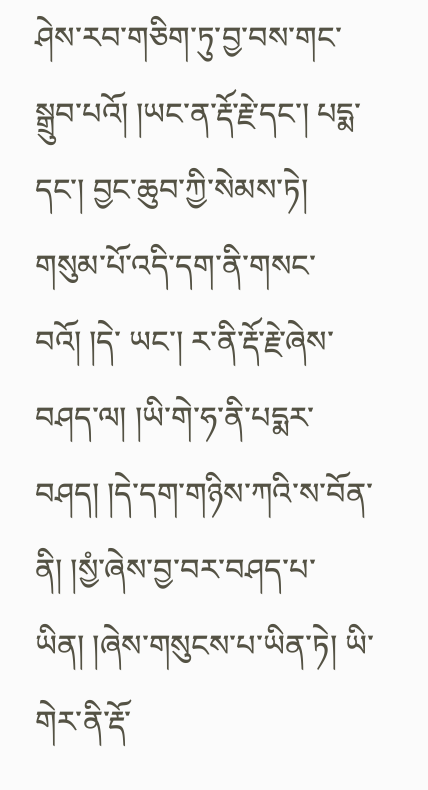ཤེས་རབ་གཅིག་ཏུ་བྱ་བས་གང་སྒྲུབ་པའོ། །ཡང་ན་རྡོ་རྗེ་དང་། པདྨ་དང་། བྱང་ཆུབ་ཀྱི་སེམས་ཏེ། གསུམ་པོ་འདི་དག་ནི་གསང་བའོ། །དེ་ ཡང་། ར་ནི་རྡོ་རྗེ་ཞེས་བཤད་ལ། །ཡི་གེ་ཧ་ནི་པདྨར་བཤད། །དེ་དག་གཉིས་ཀའི་ས་བོན་ནི། །སྱཾ་ཞེས་བྱ་བར་བཤད་པ་ཡིན། །ཞེས་གསུངས་པ་ཡིན་ཏེ། ཡི་གེར་ནི་རྡོ་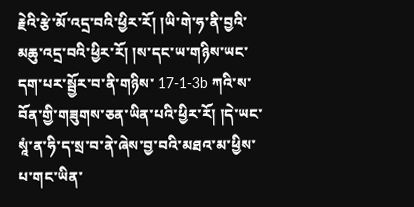རྗེའི་རྩེ་མོ་འདྲ་བའི་ཕྱིར་རོ། །ཡི་གེ་ཧ་ནི་བྱའི་མཆུ་འདྲ་བའི་ཕྱིར་རོ། །ས་དང་ཡ་གཉིས་ཡང་དག་པར་སྦྱོར་བ་ནི་གཉིས་ 17-1-3b ཀའི་ས་བོན་གྱི་གཟུགས་ཅན་ཡིན་པའི་ཕྱིར་རོ། །དེ་ཡང་སཱཾ་ན་ཧི་ད་སྲ་བ་ནེ་ཞེས་བྱ་བའི་མཐའ་མ་ཕྱིས་པ་གང་ཡིན་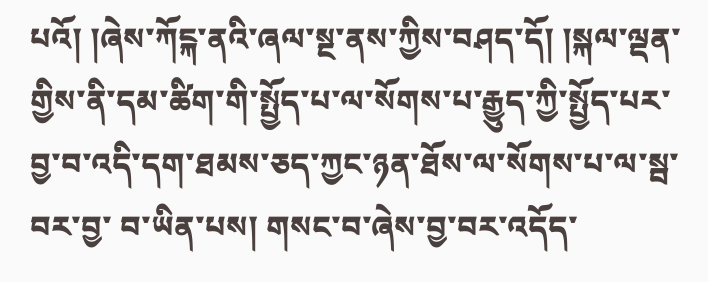པའོ། །ཞེས་ཀོངྐ་ནའི་ཞལ་སྔ་ནས་ཀྱིས་བཤད་དོ། །སྐལ་ལྡན་གྱིས་ནི་དམ་ཚིག་གི་སྤྱོད་པ་ལ་སོགས་པ་རྒྱུད་ཀྱི་སྤྱོད་པར་བྱ་བ་འདི་དག་ཐམས་ཅད་ཀྱང་ཉན་ཐོས་ལ་སོགས་པ་ལ་སྦ་བར་བྱ་ བ་ཡིན་པས། གསང་བ་ཞེས་བྱ་བར་འདོད་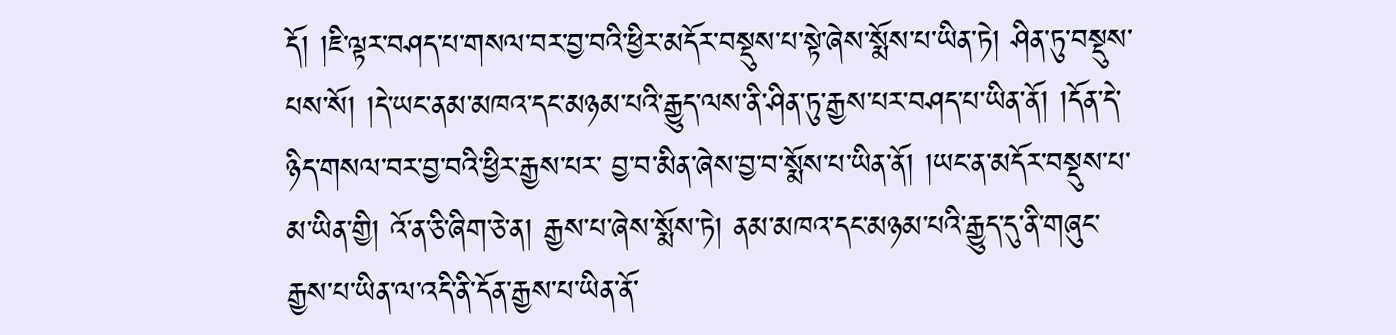དོ། །ཇི་ལྟར་བཤད་པ་གསལ་བར་བྱ་བའི་ཕྱིར་མདོར་བསྡུས་པ་སྟེ་ཞེས་སྨོས་པ་ཡིན་ཏེ། ཤིན་ཏུ་བསྡུས་པས་སོ། །དེ་ཡང་ནམ་མཁའ་དང་མཉམ་པའི་རྒྱུད་ལས་ནི་ཤིན་ཏུ་རྒྱས་པར་བཤད་པ་ཡིན་ནོ། །དོན་དེ་ཉིད་གསལ་བར་བྱ་བའི་ཕྱིར་རྒྱས་པར་ བྱ་བ་མིན་ཞེས་བྱ་བ་སྨོས་པ་ཡིན་ནོ། །ཡང་ན་མདོར་བསྡུས་པ་མ་ཡིན་གྱི། འོ་ན་ཅི་ཞིག་ཅེ་ན། རྒྱས་པ་ཞེས་སྨོས་ཏེ། ནམ་མཁའ་དང་མཉམ་པའི་རྒྱུད་དུ་ནི་གཞུང་རྒྱས་པ་ཡིན་ལ་འདི་ནི་དོན་རྒྱས་པ་ཡིན་ནོ་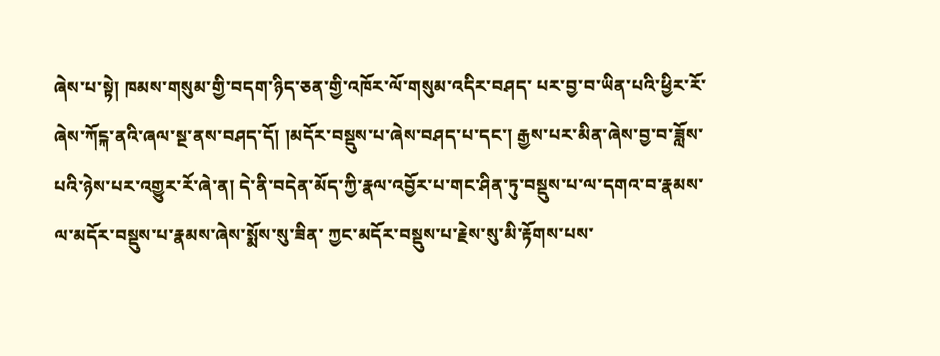ཞེས་པ་སྟེ། ཁམས་གསུམ་གྱི་བདག་ཉིད་ཅན་གྱི་འཁོར་ལོ་གསུམ་འདིར་བཤད་ པར་བྱ་བ་ཡིན་པའི་ཕྱིར་རོ་ཞེས་ཀོངྐ་ནའི་ཞལ་སྔ་ནས་བཤད་དོ། །མདོར་བསྡུས་པ་ཞེས་བཤད་པ་དང་། རྒྱས་པར་མིན་ཞེས་བྱ་བ་ཟློས་པའི་ཉེས་པར་འགྱུར་རོ་ཞེ་ན། དེ་ནི་བདེན་མོད་ཀྱི་རྣལ་འབྱོར་པ་གང་ཤིན་ཏུ་བསྡུས་པ་ལ་དགའ་བ་རྣམས་ལ་མདོར་བསྡུས་པ་རྣམས་ཞེས་སྨོས་སུ་ཟིན་ ཀྱང་མདོར་བསྡུས་པ་རྗེས་སུ་མི་རྟོགས་པས་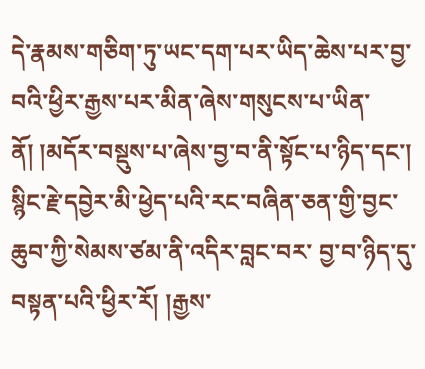དེ་རྣམས་གཅིག་ཏུ་ཡང་དག་པར་ཡིད་ཆེས་པར་བྱ་བའི་ཕྱིར་རྒྱས་པར་མིན་ཞེས་གསུངས་པ་ཡིན་ནོ། །མདོར་བསྡུས་པ་ཞེས་བྱ་བ་ནི་སྟོང་པ་ཉིད་དང་། སྙིང་རྗེ་དབྱེར་མི་ཕྱེད་པའི་རང་བཞིན་ཅན་གྱི་བྱང་ཆུབ་ཀྱི་སེམས་ཙམ་ནི་འདིར་བླང་བར་ བྱ་བ་ཉིད་དུ་བསྟན་པའི་ཕྱིར་རོ། །རྒྱས་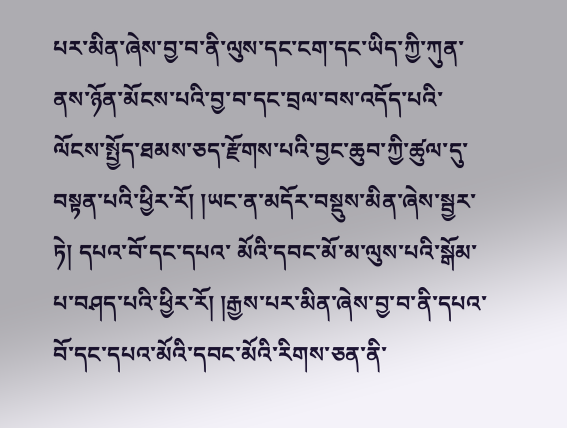པར་མིན་ཞེས་བྱ་བ་ནི་ལུས་དང་ངག་དང་ཡིད་ཀྱི་ཀུན་ནས་ཉོན་མོངས་པའི་བྱ་བ་དང་བྲལ་བས་འདོད་པའི་ལོངས་སྤྱོད་ཐམས་ཅད་རྫོགས་པའི་བྱང་ཆུབ་ཀྱི་ཚུལ་དུ་བསྟན་པའི་ཕྱིར་རོ། །ཡང་ན་མདོར་བསྡུས་མིན་ཞེས་སྦྱར་ཏེ། དཔའ་བོ་དང་དཔའ་ མོའི་དབང་མོ་མ་ལུས་པའི་སྒོམ་པ་བཤད་པའི་ཕྱིར་རོ། །རྒྱས་པར་མིན་ཞེས་བྱ་བ་ནི་དཔའ་བོ་དང་དཔའ་མོའི་དབང་མོའི་རིགས་ཅན་ནི་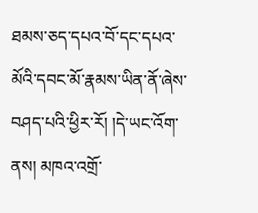ཐམས་ཅད་དཔའ་བོ་དང་དཔའ་མོའི་དབང་མོ་རྣམས་ཡིན་ནོ་ཞེས་བཤད་པའི་ཕྱིར་རོ། །དེ་ཡང་འོག་ནས། མཁའ་འགྲོ་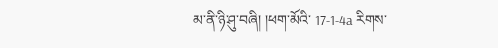མ་ནི་ཉི་ཤུ་བཞི། །ཕག་མོའི་ 17-1-4a རིགས་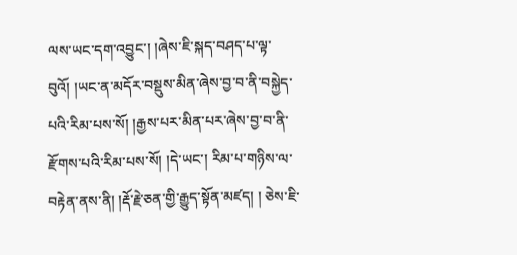ལས་ཡང་དག་འབྱུང་། །ཞེས་ཇི་སྐད་བཤད་པ་ལྟ་བུའོ། །ཡང་ན་མདོར་བསྡུས་མིན་ཞེས་བྱ་བ་ནི་བསྐྱེད་པའི་རིམ་པས་སོ། །རྒྱས་པར་མིན་པར་ཞེས་བྱ་བ་ནི་རྫོགས་པའི་རིམ་པས་སོ། །དེ་ཡང་། རིམ་པ་གཉིས་ལ་བརྟེན་ནས་ནི། །རྡོ་རྗེ་ཅན་གྱི་རྒྱུད་སྟོན་མཛད། ། ཅེས་ཇི་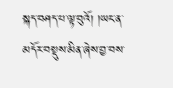སྐད་བཤད་པ་ལྟ་བུའོ། །ཡང་ན་མདོར་བསྡུས་མིན་ཞེས་བྱ་བས་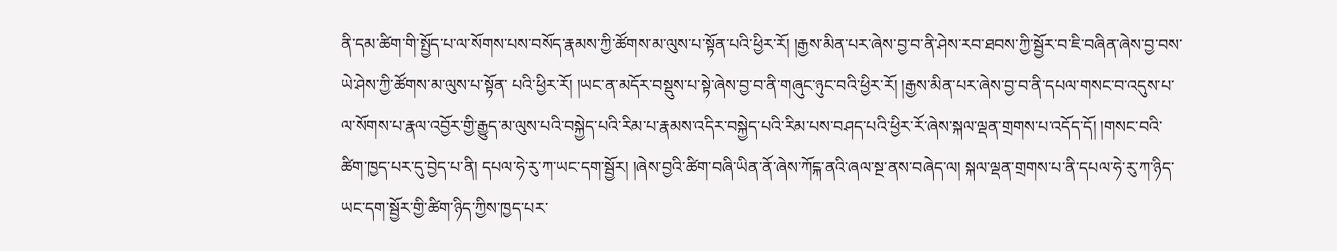ནི་དམ་ཚིག་གི་སྤྱོད་པ་ལ་སོགས་པས་བསོད་རྣམས་ཀྱི་ཚོགས་མ་ལུས་པ་སྟོན་པའི་ཕྱིར་རོ། །རྒྱས་མིན་པར་ཞེས་བྱ་བ་ནི་ཤེས་རབ་ཐབས་ཀྱི་སྦྱོར་བ་ཇི་བཞིན་ཞེས་བྱ་བས་ཡེ་ཤེས་ཀྱི་ཚོགས་མ་ལུས་པ་སྟོན་ པའི་ཕྱིར་རོ། །ཡང་ན་མདོར་བསྡུས་པ་སྟེ་ཞེས་བྱ་བ་ནི་གཞུང་ཉུང་བའི་ཕྱིར་རོ། །རྒྱས་མིན་པར་ཞེས་བྱ་བ་ནི་དཔལ་གསང་བ་འདུས་པ་ལ་སོགས་པ་རྣལ་འབྱོར་གྱི་རྒྱུད་མ་ལུས་པའི་བསྐྱེད་པའི་རིམ་པ་རྣམས་འདིར་བསྐྱེད་པའི་རིམ་པས་བཤད་པའི་ཕྱིར་རོ་ཞེས་སྐལ་ལྡན་གྲགས་པ་འདོད་དོ། །གསང་བའི་ ཚིག་ཁྱད་པར་དུ་བྱེད་པ་ནི། དཔལ་ཧེ་རུ་ཀ་ཡང་དག་སྦྱོར། །ཞེས་བྱའི་ཚིག་བཞི་ཡིན་ནོ་ཞེས་ཀོངྐ་ནའི་ཞལ་སྔ་ནས་བཞེད་ལ། སྐལ་ལྡན་གྲགས་པ་ནི་དཔལ་ཧེ་རུ་ཀ་ཉིད་ཡང་དག་སྦྱོར་གྱི་ཚིག་ཉིད་ཀྱིས་ཁྱད་པར་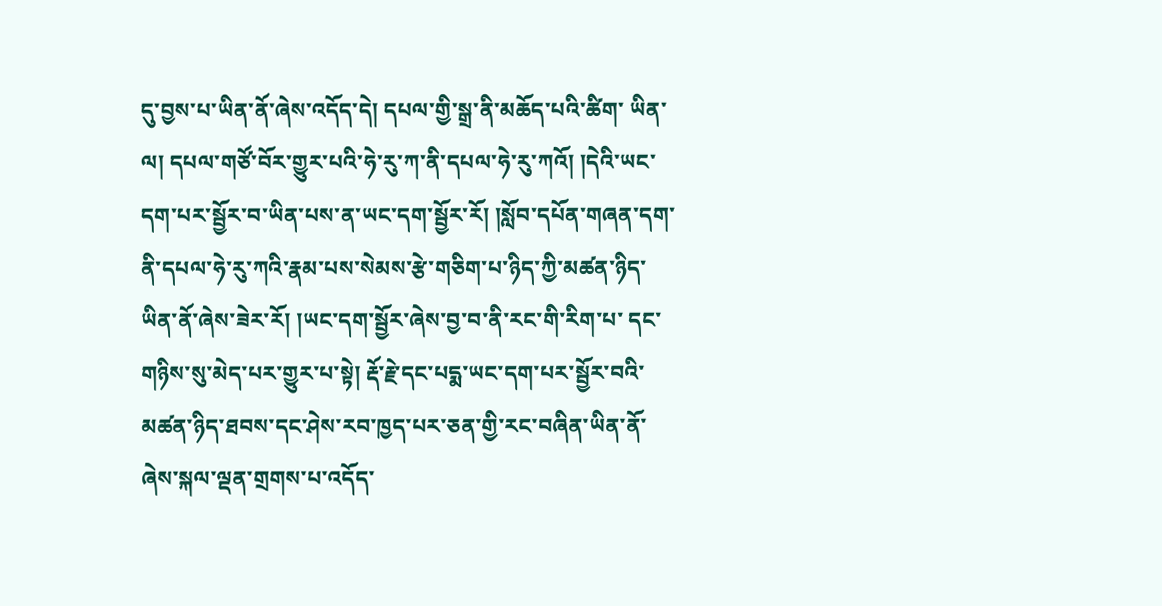དུ་བྱས་པ་ཡིན་ནོ་ཞེས་འདོད་དེ། དཔལ་གྱི་སྒྲ་ནི་མཆོད་པའི་ཚིག་ ཡིན་ལ། དཔལ་གཙོ་བོར་གྱུར་པའི་ཧེ་རུ་ཀ་ནི་དཔལ་ཧེ་རུ་ཀའོ། །དེའི་ཡང་དག་པར་སྦྱོར་བ་ཡིན་པས་ན་ཡང་དག་སྦྱོར་རོ། །སློབ་དཔོན་གཞན་དག་ནི་དཔལ་ཧེ་རུ་ཀའི་རྣམ་པས་སེམས་རྩེ་གཅིག་པ་ཉིད་ཀྱི་མཚན་ཉིད་ཡིན་ནོ་ཞེས་ཟེར་རོ། །ཡང་དག་སྦྱོར་ཞེས་བྱ་བ་ནི་རང་གི་རིག་པ་ དང་གཉིས་སུ་མེད་པར་གྱུར་པ་སྟེ། རྡོ་རྗེ་དང་པདྨ་ཡང་དག་པར་སྦྱོར་བའི་མཚན་ཉིད་ཐབས་དང་ཤེས་རབ་ཁྱད་པར་ཅན་གྱི་རང་བཞིན་ཡིན་ནོ་ཞེས་སྐལ་ལྡན་གྲགས་པ་འདོད་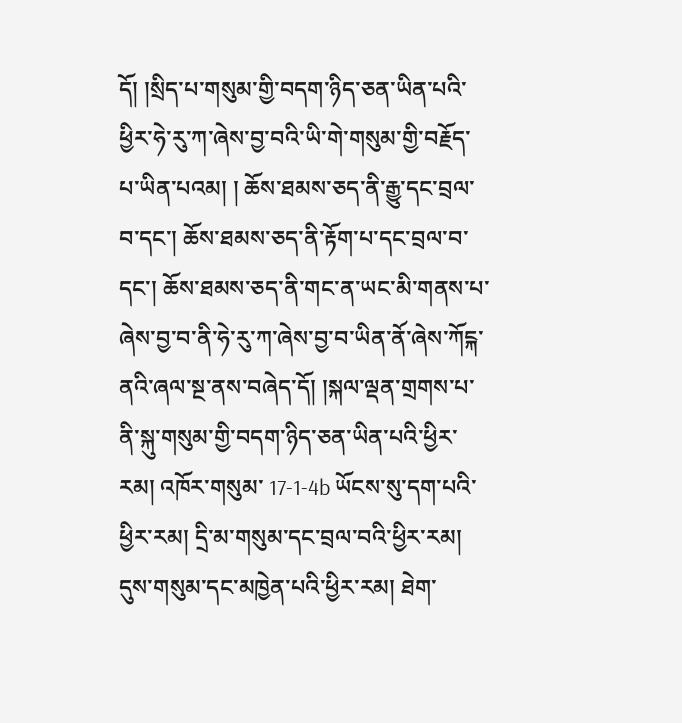དོ། །སྲིད་པ་གསུམ་གྱི་བདག་ཉིད་ཅན་ཡིན་པའི་ཕྱིར་ཧེ་རུ་ཀ་ཞེས་བྱ་བའི་ཡི་གེ་གསུམ་གྱི་བརྗོད་པ་ཡིན་པའམ། ། ཆོས་ཐམས་ཅད་ནི་རྒྱུ་དང་བྲལ་བ་དང་། ཆོས་ཐམས་ཅད་ནི་རྟོག་པ་དང་བྲལ་བ་དང་། ཆོས་ཐམས་ཅད་ནི་གང་ན་ཡང་མི་གནས་པ་ཞེས་བྱ་བ་ནི་ཧེ་རུ་ཀ་ཞེས་བྱ་བ་ཡིན་ནོ་ཞེས་ཀོངྐ་ནའི་ཞལ་སྔ་ནས་བཞེད་དོ། །སྐལ་ལྡན་གྲགས་པ་ནི་སྐུ་གསུམ་གྱི་བདག་ཉིད་ཅན་ཡིན་པའི་ཕྱིར་རམ། འཁོར་གསུམ་ 17-1-4b ཡོངས་སུ་དག་པའི་ཕྱིར་རམ། དྲི་མ་གསུམ་དང་བྲལ་བའི་ཕྱིར་རམ། དུས་གསུམ་དང་མཁྱེན་པའི་ཕྱིར་རམ། ཐེག་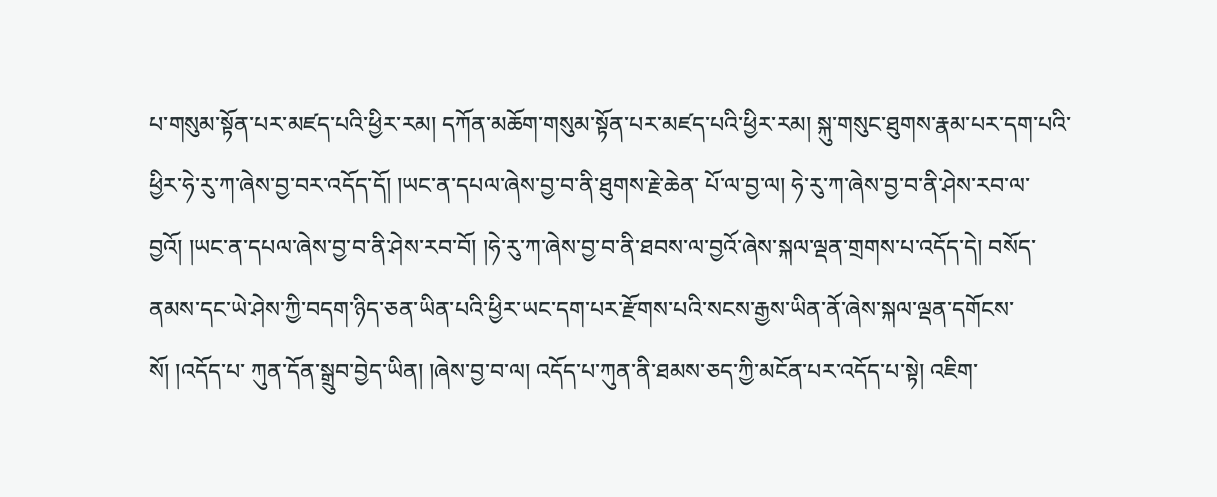པ་གསུམ་སྟོན་པར་མཛད་པའི་ཕྱིར་རམ། དཀོན་མཆོག་གསུམ་སྟོན་པར་མཛད་པའི་ཕྱིར་རམ། སྐུ་གསུང་ཐུགས་རྣམ་པར་དག་པའི་ཕྱིར་ཧེ་རུ་ཀ་ཞེས་བྱ་བར་འདོད་དོ། །ཡང་ན་དཔལ་ཞེས་བྱ་བ་ནི་ཐུགས་རྗེ་ཆེན་ པོ་ལ་བྱ་ལ། ཧེ་རུ་ཀ་ཞེས་བྱ་བ་ནི་ཤེས་རབ་ལ་བྱའོ། །ཡང་ན་དཔལ་ཞེས་བྱ་བ་ནི་ཤེས་རབ་བོ། །ཧེ་རུ་ཀ་ཞེས་བྱ་བ་ནི་ཐབས་ལ་བྱའོ་ཞེས་སྐལ་ལྡན་གྲགས་པ་འདོད་དེ། བསོད་ནམས་དང་ཡེ་ཤེས་ཀྱི་བདག་ཉིད་ཅན་ཡིན་པའི་ཕྱིར་ཡང་དག་པར་རྫོགས་པའི་སངས་རྒྱས་ཡིན་ནོ་ཞེས་སྐལ་ལྡན་དགོངས་སོ། །འདོད་པ་ ཀུན་དོན་སྒྲུབ་བྱེད་ཡིན། །ཞེས་བྱ་བ་ལ། འདོད་པ་ཀུན་ནི་ཐམས་ཅད་ཀྱི་མངོན་པར་འདོད་པ་སྟེ། འཇིག་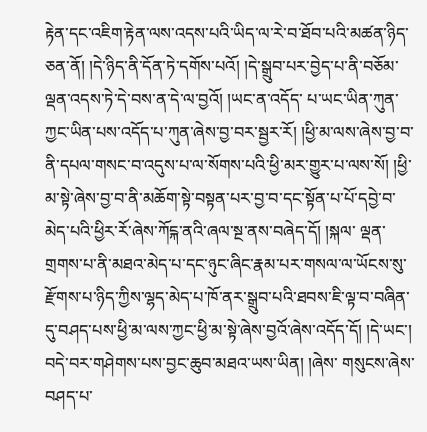རྟེན་དང་འཇིག་རྟེན་ལས་འདས་པའི་ཡིད་ལ་རེ་བ་ཐོབ་པའི་མཚན་ཉིད་ཅན་ནོ། །དེ་ཉིད་ནི་དོན་ཏེ་དགོས་པའོ། །དེ་སྒྲུབ་པར་བྱེད་པ་ནི་བཅོམ་ལྡན་འདས་ཏེ་དེ་བས་ན་དེ་ལ་བྱའོ། །ཡང་ན་འདོད་ པ་ཡང་ཡིན་ཀུན་ཀྱང་ཡིན་པས་འདོད་པ་ཀུན་ཞེས་བྱ་བར་སྦྱར་རོ། །ཕྱི་མ་ལས་ཞེས་བྱ་བ་ནི་དཔལ་གསང་བ་འདུས་པ་ལ་སོགས་པའི་ཕྱི་མར་གྱུར་པ་ལས་སོ། །ཕྱི་མ་སྟེ་ཞེས་བྱ་བ་ནི་མཆོག་སྟེ་བསྟན་པར་བྱ་བ་དང་སྟོན་པ་པོ་དབྱེ་བ་མེད་པའི་ཕྱིར་རོ་ཞེས་ཀོངྐ་ནའི་ཞལ་སྔ་ནས་བཞེད་དོ། །སྐལ་ ལྡན་གྲགས་པ་ནི་མཐའ་མེད་པ་དང་ཉུང་ཞིང་རྣམ་པར་གསལ་ལ་ཡོངས་སུ་རྫོགས་པ་ཉིད་ཀྱིས་ལྷད་མེད་པ་ཁོ་ནར་སྒྲུབ་པའི་ཐབས་ཇི་ལྟ་བ་བཞིན་དུ་བཤད་པས་ཕྱི་མ་ལས་ཀྱང་ཕྱི་མ་སྟེ་ཞེས་བྱའོ་ཞེས་འདོད་དོ། །དེ་ཡང་། བདེ་བར་གཤེགས་པས་བྱང་ཆུབ་མཐའ་ཡས་ཡིན། །ཞེས་ གསུངས་ཞེས་བཤད་པ་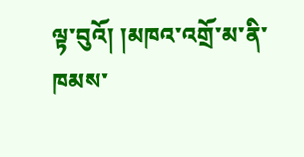ལྟ་བུའོ། །མཁའ་འགྲོ་མ་ནི་ཁམས་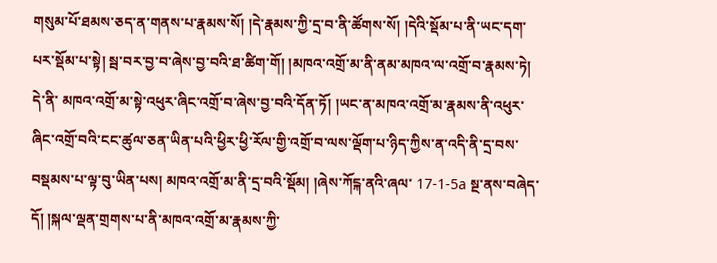གསུམ་པོ་ཐམས་ཅད་ན་གནས་པ་རྣམས་སོ། །དེ་རྣམས་ཀྱི་དྲ་བ་ནི་ཚོགས་སོ། །དེའི་སྡོམ་པ་ནི་ཡང་དག་པར་སྡོམ་པ་སྟེ། སྦ་བར་བྱ་བ་ཞེས་བྱ་བའི་ཐ་ཚིག་གོ། །མཁའ་འགྲོ་མ་ནི་ནམ་མཁའ་ལ་འགྲོ་བ་རྣམས་ཏེ། དེ་ནི་ མཁའ་འགྲོ་མ་སྟེ་འཕུར་ཞིང་འགྲོ་བ་ཞེས་བྱ་བའི་དོན་ཏོ། །ཡང་ན་མཁའ་འགྲོ་མ་རྣམས་ནི་འཕུར་ཞིང་འགྲོ་བའི་ངང་ཚུལ་ཅན་ཡིན་པའི་ཕྱིར་ཕྱི་རོལ་གྱི་འགྲོ་བ་ལས་ལྡོག་པ་ཉིད་ཀྱིས་ན་འདི་ནི་དྲ་བས་བསྡམས་པ་ལྟ་བུ་ཡིན་པས། མཁའ་འགྲོ་མ་ནི་དྲ་བའི་སྡོམ། །ཞེས་ཀོངྐ་ནའི་ཞལ་ 17-1-5a སྔ་ནས་བཞེད་དོ། །སྐལ་ལྡན་གྲགས་པ་ནི་མཁའ་འགྲོ་མ་རྣམས་ཀྱི་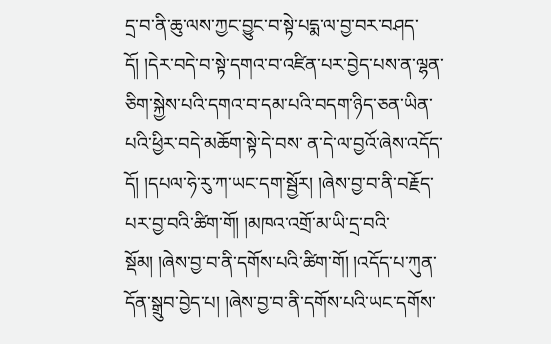དྲ་བ་ནི་ཆུ་ལས་ཀྱང་བྱུང་བ་སྟེ་པདྨ་ལ་བྱ་བར་བཤད་དོ། །དེར་བདེ་བ་སྟེ་དགའ་བ་འཛིན་པར་བྱེད་པས་ན་ལྷན་ཅིག་སྐྱེས་པའི་དགའ་བ་དམ་པའི་བདག་ཉིད་ཅན་ཡིན་པའི་ཕྱིར་བདེ་མཆོག་སྟེ་དེ་བས་ ན་དེ་ལ་བྱའོ་ཞེས་འདོད་དོ། །དཔལ་ཧེ་རུ་ཀ་ཡང་དག་སྦྱོར། །ཞེས་བྱ་བ་ནི་བརྗོད་པར་བྱ་བའི་ཚིག་གོ། །མཁའ་འགྲོ་མ་ཡི་དྲ་བའི་སྡོམ། །ཞེས་བྱ་བ་ནི་དགོས་པའི་ཚིག་གོ། །འདོད་པ་ཀུན་དོན་སྒྲུབ་བྱེད་པ། །ཞེས་བྱ་བ་ནི་དགོས་པའི་ཡང་དགོས་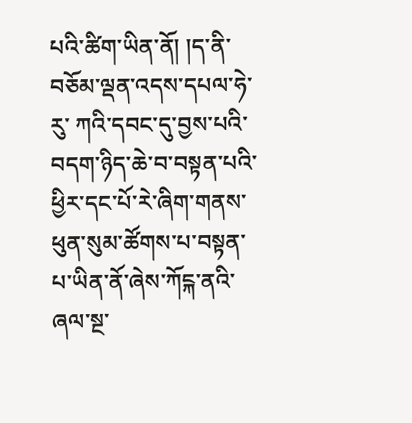པའི་ཚིག་ཡིན་ནོ། །ད་ནི་བཅོམ་ལྡན་འདས་དཔལ་ཧེ་རུ་ ཀའི་དབང་དུ་བྱས་པའི་བདག་ཉིད་ཆེ་བ་བསྟན་པའི་ཕྱིར་དང་པོ་རེ་ཞིག་གནས་ཕུན་སུམ་ཚོགས་པ་བསྟན་པ་ཡིན་ནོ་ཞེས་ཀོངྐ་ནའི་ཞལ་སྔ་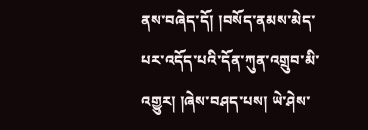ནས་བཞེད་དོ། །བསོད་ནམས་མེད་པར་འདོད་པའི་དོན་ཀུན་འགྲུབ་མི་འགྱུར། །ཞེས་བཤད་པས། ཡེ་ཤེས་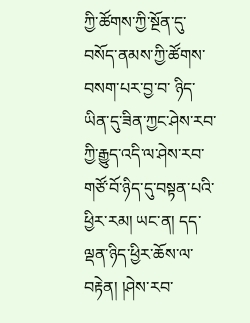ཀྱི་ཚོགས་ཀྱི་སྔོན་དུ་བསོད་ནམས་ཀྱི་ཚོགས་བསག་པར་བྱ་བ་ ཉིད་ཡིན་དུ་ཟིན་ཀྱང་ཤེས་རབ་ཀྱི་རྒྱུད་འདི་ལ་ཤེས་རབ་གཙོ་བོ་ཉིད་དུ་བསྟན་པའི་ཕྱིར་རམ། ཡང་ན། དད་ལྡན་ཉིད་ཕྱིར་ཆོས་ལ་བརྟེན། །ཤེས་རབ་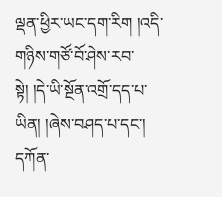ལྡན་ཕྱིར་ཡང་དག་རིག །འདི་གཉིས་གཙོ་བོ་ཤེས་རབ་སྟེ། །དེ་ཡི་སྔོན་འགྲོ་དད་པ་ཡིན། །ཞེས་བཤད་པ་དང་། དཀོན་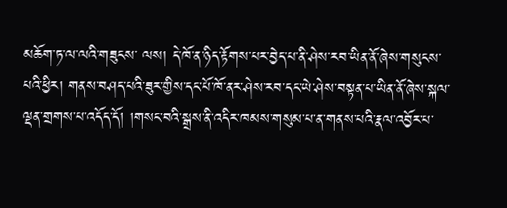མཆོག་ཏ་ལ་ལའི་གཟུངས་ ལས། དེ་ཁོ་ན་ཉིད་རྟོགས་པར་བྱེད་པ་ནི་ཤེས་རབ་ཡིན་ནོ་ཞེས་གསུངས་པའི་ཕྱིར། གནས་བཤད་པའི་ཟུར་གྱིས་དང་པོ་ཁོ་ནར་ཤེས་རབ་དང་ཡེ་ཤེས་བསྟན་པ་ཡིན་ནོ་ཞེས་སྐལ་ལྡན་གྲགས་པ་འདོད་དོ། །གསང་བའི་སྒྲས་ནི་འདིར་ཁམས་གསུམ་པ་ན་གནས་པའི་རྣལ་འབྱོར་པ་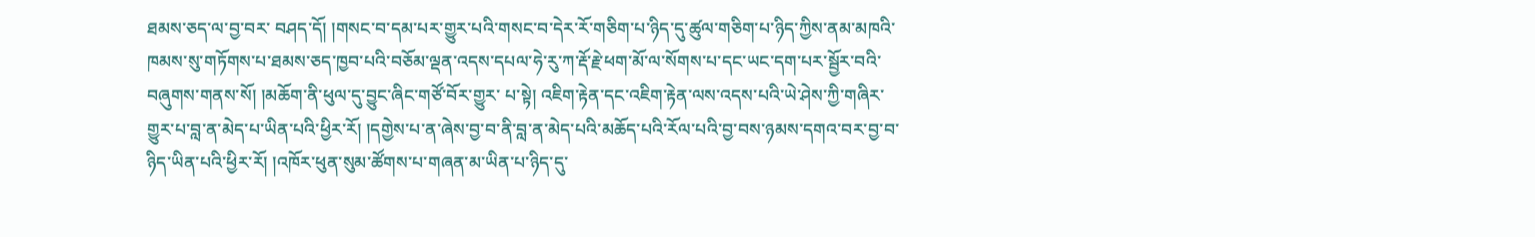ཐམས་ཅད་ལ་བྱ་བར་ བཤད་དོ། །གསང་བ་དམ་པར་གྱུར་པའི་གསང་བ་དེར་རོ་གཅིག་པ་ཉིད་དུ་ཚུལ་གཅིག་པ་ཉིད་ཀྱིས་ནམ་མཁའི་ཁམས་སུ་གཏོགས་པ་ཐམས་ཅད་ཁྱབ་པའི་བཅོམ་ལྡན་འདས་དཔལ་ཧེ་རུ་ཀ་རྡོ་རྗེ་ཕག་མོ་ལ་སོགས་པ་དང་ཡང་དག་པར་སྦྱོར་བའི་བཞུགས་གནས་སོ། །མཆོག་ནི་ཕུལ་དུ་བྱུང་ཞིང་གཙོ་བོར་གྱུར་ པ་སྟེ། འཇིག་རྟེན་དང་འཇིག་རྟེན་ལས་འདས་པའི་ཡེ་ཤེས་ཀྱི་གཞིར་གྱུར་པ་བླ་ན་མེད་པ་ཡིན་པའི་ཕྱིར་རོ། །དགྱེས་པ་ན་ཞེས་བྱ་བ་ནི་བླ་ན་མེད་པའི་མཆོད་པའི་རོལ་པའི་བྱ་བས་ཉམས་དགའ་བར་བྱ་བ་ཉིད་ཡིན་པའི་ཕྱིར་རོ། །འཁོར་ཕུན་སུམ་ཚོགས་པ་གཞན་མ་ཡིན་པ་ཉིད་དུ་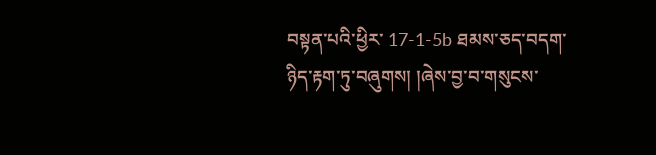བསྟན་པའི་ཕྱིར་ 17-1-5b ཐམས་ཅད་བདག་ཉིད་རྟག་ཏུ་བཞུགས། །ཞེས་བྱ་བ་གསུངས་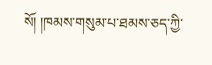སོ། །ཁམས་གསུམ་པ་ཐམས་ཅད་ཀྱི་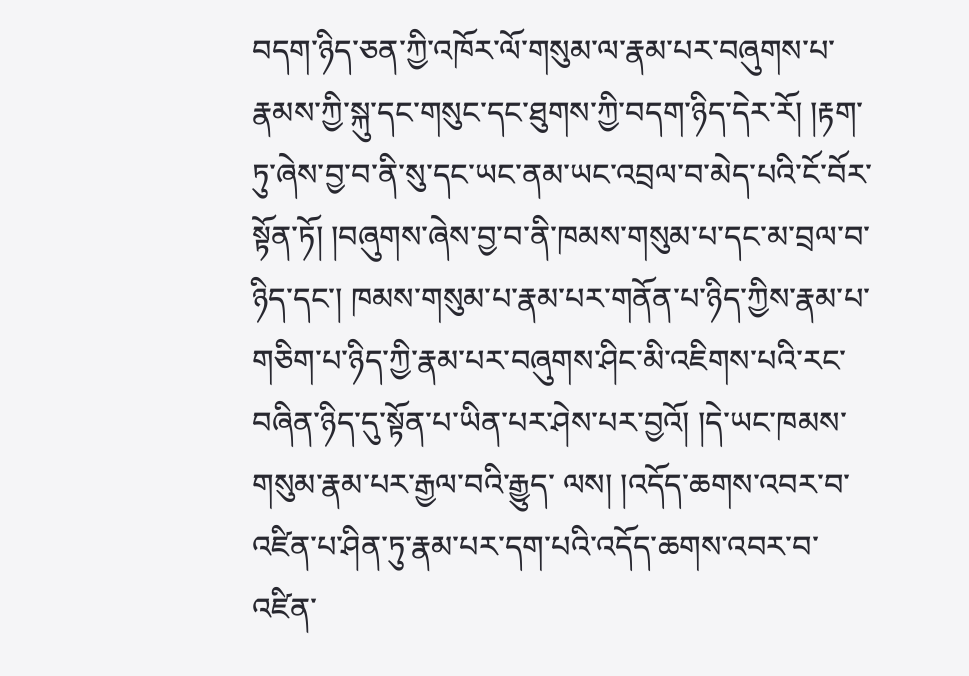བདག་ཉིད་ཅན་ཀྱི་འཁོར་ལོ་གསུམ་ལ་རྣམ་པར་བཞུགས་པ་རྣམས་ཀྱི་སྐུ་དང་གསུང་དང་ཐུགས་ཀྱི་བདག་ཉིད་དེར་རོ། །རྟག་ཏུ་ཞེས་བྱ་བ་ནི་སུ་དང་ཡང་ནམ་ཡང་འབྲལ་བ་མེད་པའི་ངོ་བོར་ སྟོན་ཏོ། །བཞུགས་ཞེས་བྱ་བ་ནི་ཁམས་གསུམ་པ་དང་མ་བྲལ་བ་ཉིད་དང་། ཁམས་གསུམ་པ་རྣམ་པར་གནོན་པ་ཉིད་ཀྱིས་རྣམ་པ་གཅིག་པ་ཉིད་ཀྱི་རྣམ་པར་བཞུགས་ཤིང་མི་འཇིགས་པའི་རང་བཞིན་ཉིད་དུ་སྟོན་པ་ཡིན་པར་ཤེས་པར་བྱའོ། །དེ་ཡང་ཁམས་གསུམ་རྣམ་པར་རྒྱལ་བའི་རྒྱུད་ ལས། །འདོད་ཆགས་འབར་བ་འཛིན་པ་ཤིན་ཏུ་རྣམ་པར་དག་པའི་འདོད་ཆགས་འབར་བ་འཛིན་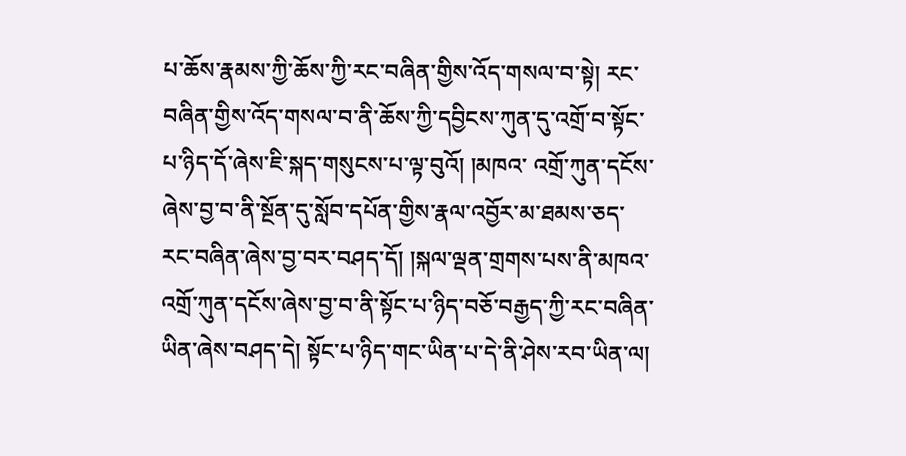པ་ཆོས་རྣམས་ཀྱི་ཆོས་ཀྱི་རང་བཞིན་གྱིས་འོད་གསལ་བ་སྟེ། རང་བཞིན་གྱིས་འོད་གསལ་བ་ནི་ཆོས་ཀྱི་དབྱིངས་ཀུན་དུ་འགྲོ་བ་སྟོང་པ་ཉིད་དོ་ཞེས་ཇི་སྐད་གསུངས་པ་ལྟ་བུའོ། །མཁའ་ འགྲོ་ཀུན་དངོས་ཞེས་བྱ་བ་ནི་སྔོན་དུ་སློབ་དཔོན་གྱིས་རྣལ་འབྱོར་མ་ཐམས་ཅད་རང་བཞིན་ཞེས་བྱ་བར་བཤད་དོ། །སྐལ་ལྡན་གྲགས་པས་ནི་མཁའ་འགྲོ་ཀུན་དངོས་ཞེས་བྱ་བ་ནི་སྟོང་པ་ཉིད་བཅོ་བརྒྱད་ཀྱི་རང་བཞིན་ཡིན་ཞེས་བཤད་དེ། སྟོང་པ་ཉིད་གང་ཡིན་པ་དེ་ནི་ཤེས་རབ་ཡིན་ལ།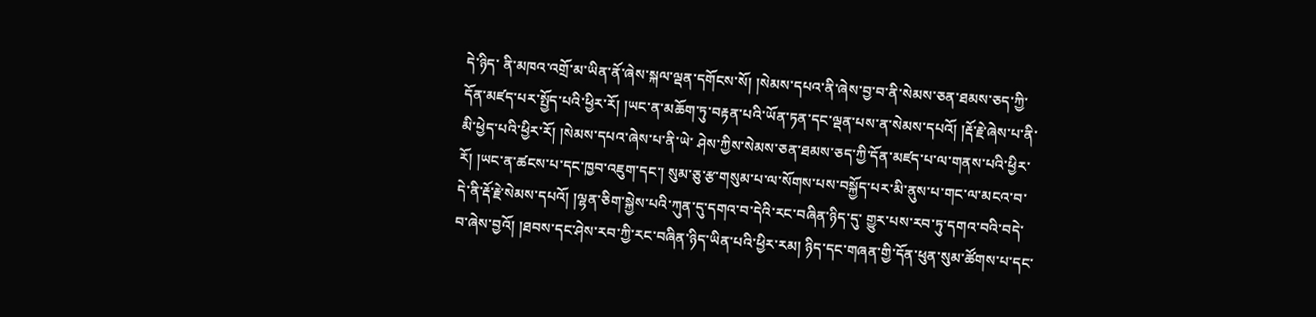དེ་ཉིད་ ནི་མཁའ་འགྲོ་མ་ཡིན་ནོ་ཞེས་སྐལ་ལྡན་དགོངས་སོ། །སེམས་དཔའ་ནི་ཞེས་བྱ་བ་ནི་སེམས་ཅན་ཐམས་ཅད་ཀྱི་དོན་མཛད་པར་སྤྱོད་པའི་ཕྱིར་རོ། །ཡང་ན་མཆོག་ཏུ་བརྟན་པའི་ཡོན་ཏན་དང་ལྡན་པས་ན་སེམས་དཔའོ། །རྡོ་རྗེ་ཞེས་པ་ནི་མི་ཕྱེད་པའི་ཕྱིར་རོ། །སེམས་དཔའ་ཞེས་པ་ནི་ཡེ་ ཤེས་ཀྱིས་སེམས་ཅན་ཐམས་ཅད་ཀྱི་དོན་མཛད་པ་ལ་གནས་པའི་ཕྱིར་རོ། །ཡང་ན་ཚངས་པ་དང་ཁྱབ་འཇུག་དང་། སུམ་ཅུ་རྩ་གསུམ་པ་ལ་སོགས་པས་བསྐྱོད་པར་མི་ནུས་པ་གང་ལ་མངའ་བ་དེ་ནི་རྡོ་རྗེ་སེམས་དཔའོ། །ལྷན་ཅིག་སྐྱེས་པའི་ཀུན་དུ་དགའ་བ་དེའི་རང་བཞིན་ཉིད་དུ་ གྱུར་པས་རབ་ཏུ་དགའ་བའི་བདེ་བ་ཞེས་བྱའོ། །ཐབས་དང་ཤེས་རབ་ཀྱི་རང་བཞིན་ཉིད་ཡིན་པའི་ཕྱིར་རམ། ཉིད་དང་གཞན་གྱི་དོན་ཕུན་སུམ་ཚོགས་པ་དང་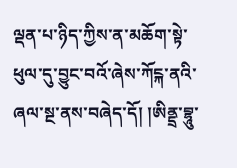ལྡན་པ་ཉིད་ཀྱིས་ན་མཆོག་སྟེ་ཕུལ་དུ་བྱུང་བའོ་ཞེས་ཀོངྐ་ནའི་ཞལ་སྔ་ནས་བཞེད་དོ། །ཨིནྡྲ་བྷཱུ་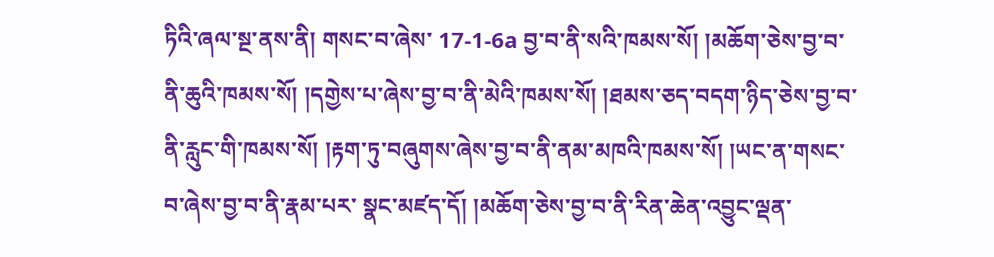ཏིའི་ཞལ་སྔ་ནས་ནི། གསང་བ་ཞེས་ 17-1-6a བྱ་བ་ནི་སའི་ཁམས་སོ། །མཆོག་ཅེས་བྱ་བ་ནི་ཆུའི་ཁམས་སོ། །དགྱེས་པ་ཞེས་བྱ་བ་ནི་མེའི་ཁམས་སོ། །ཐམས་ཅད་བདག་ཉིད་ཅེས་བྱ་བ་ནི་རླུང་གི་ཁམས་སོ། །རྟག་ཏུ་བཞུགས་ཞེས་བྱ་བ་ནི་ནམ་མཁའི་ཁམས་སོ། །ཡང་ན་གསང་བ་ཞེས་བྱ་བ་ནི་རྣམ་པར་ སྣང་མཛད་དོ། །མཆོག་ཅེས་བྱ་བ་ནི་རིན་ཆེན་འབྱུང་ལྡན་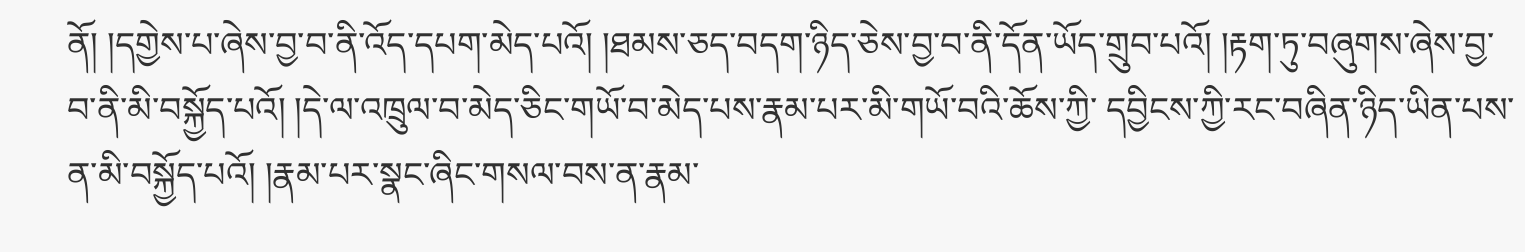ནོ། །དགྱེས་པ་ཞེས་བྱ་བ་ནི་འོད་དཔག་མེད་པའོ། །ཐམས་ཅད་བདག་ཉིད་ཅེས་བྱ་བ་ནི་དོན་ཡོད་གྲུབ་པའོ། །རྟག་ཏུ་བཞུགས་ཞེས་བྱ་བ་ནི་མི་བསྐྱོད་པའོ། །དེ་ལ་འཁྲུལ་བ་མེད་ཅིང་གཡོ་བ་མེད་པས་རྣམ་པར་མི་གཡོ་བའི་ཆོས་ཀྱི་ དབྱིངས་ཀྱི་རང་བཞིན་ཉིད་ཡིན་པས་ན་མི་བསྐྱོད་པའོ། །རྣམ་པར་སྣང་ཞིང་གསལ་བས་ན་རྣམ་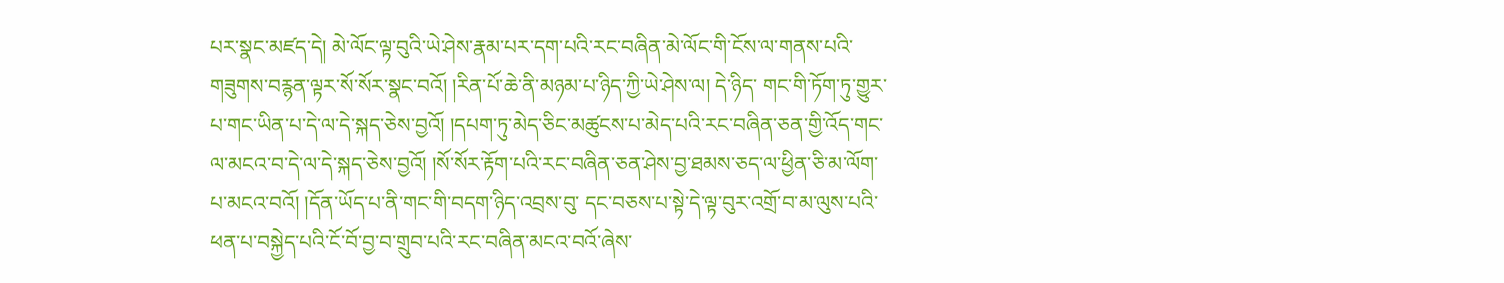པར་སྣང་མཛད་དེ། མེ་ལོང་ལྟ་བུའི་ཡེ་ཤེས་རྣམ་པར་དག་པའི་རང་བཞིན་མེ་ལོང་གི་ངོས་ལ་གནས་པའི་གཟུགས་བརྙན་ལྟར་སོ་སོར་སྣང་བའོ། །རིན་པོ་ཆེ་ནི་མཉམ་པ་ཉིད་ཀྱི་ཡེ་ཤེས་ལ། དེ་ཉིད་ གང་གི་ཏོག་ཏུ་གྱུར་པ་གང་ཡིན་པ་དེ་ལ་དེ་སྐད་ཅེས་བྱའོ། །དཔག་ཏུ་མེད་ཅིང་མཚུངས་པ་མེད་པའི་རང་བཞིན་ཅན་གྱི་འོད་གང་ལ་མངའ་བ་དེ་ལ་དེ་སྐད་ཅེས་བྱའོ། །སོ་སོར་རྟོག་པའི་རང་བཞིན་ཅན་ཤེས་བྱ་ཐམས་ཅད་ལ་ཕྱིན་ཅི་མ་ལོག་པ་མངའ་བའོ། །དོན་ཡོད་པ་ནི་གང་གི་བདག་ཉིད་འབྲས་བུ་ དང་བཅས་པ་སྟེ་དེ་ལྟ་བུར་འགྲོ་བ་མ་ལུས་པའི་ཕན་པ་བསྐྱེད་པའི་ངོ་བོ་བྱ་བ་གྲུབ་པའི་རང་བཞིན་མངའ་བའོ་ཞེས་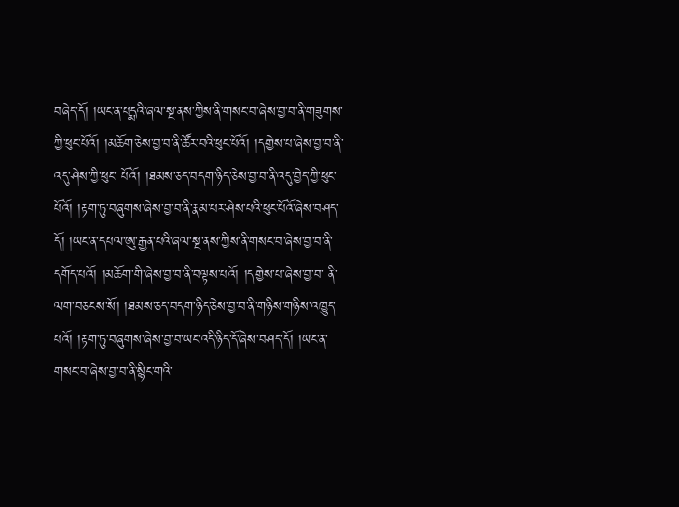བཞེད་དོ། །ཡང་ན་པདྨའི་ཞལ་སྔ་ནས་ཀྱིས་ནི་གསང་བ་ཞེས་བྱ་བ་ནི་གཟུགས་ཀྱི་ཕུང་པོའོ། །མཆོག་ཅེས་བྱ་བ་ནི་ཚོར་བའི་ཕུང་པོའོ། །དགྱེས་པ་ཞེས་བྱ་བ་ནི་འདུ་ཤེས་ཀྱི་ཕུང་ པོའོ། །ཐམས་ཅད་བདག་ཉིད་ཅེས་བྱ་བ་ནི་འདུ་བྱེད་ཀྱི་ཕུང་པོའོ། །རྟག་ཏུ་བཞུགས་ཞེས་བྱ་བ་ནི་རྣམ་པར་ཤེས་པའི་ཕུང་པོའོ་ཞེས་བཤད་དོ། །ཡང་ན་དཔལ་ཨུ་རྒྱན་པའི་ཞལ་སྔ་ནས་ཀྱིས་ནི་གསང་བ་ཞེས་བྱ་བ་ནི་དགོད་པའོ། །མཆོག་གི་ཞེས་བྱ་བ་ནི་བལྟས་པའོ། །དགྱེས་པ་ཞེས་བྱ་བ་ ནི་ལག་བཅངས་སོ། །ཐམས་ཅད་བདག་ཉིད་ཅེས་བྱ་བ་ནི་གཉིས་གཉིས་འཁྱུད་པའོ། །རྟག་ཏུ་བཞུགས་ཞེས་བྱ་བ་ཡང་འདི་ཉིད་དོ་ཞེས་བཤད་དོ། །ཡང་ན་གསང་བ་ཞེས་བྱ་བ་ནི་སྙིང་གའི་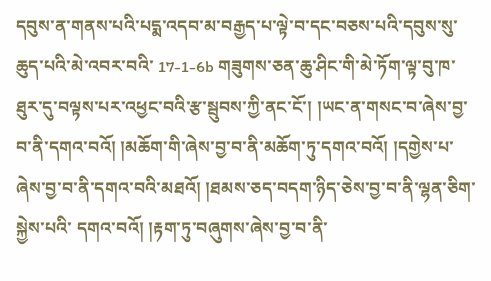དབུས་ན་གནས་པའི་པདྨ་འདབ་མ་བརྒྱད་པ་ལྟེ་བ་དང་བཅས་པའི་དབུས་སུ་ཆུད་པའི་མེ་འབར་བའི་ 17-1-6b གཟུགས་ཅན་ཆུ་ཤིང་གི་མེ་ཏོག་ལྟ་བུ་ཁ་ཐུར་དུ་བལྟས་པར་འཕྱང་བའི་རྩ་སྦུབས་ཀྱི་ནང་ངོ་། །ཡང་ན་གསང་བ་ཞེས་བྱ་བ་ནི་དགའ་བའོ། །མཆོག་གི་ཞེས་བྱ་བ་ནི་མཆོག་ཏུ་དགའ་བའོ། །དགྱེས་པ་ཞེས་བྱ་བ་ནི་དགའ་བའི་མཐའོ། །ཐམས་ཅད་བདག་ཉིད་ཅེས་བྱ་བ་ནི་ལྷན་ཅིག་སྐྱེས་པའི་ དགའ་བའོ། །རྟག་ཏུ་བཞུགས་ཞེས་བྱ་བ་ནི་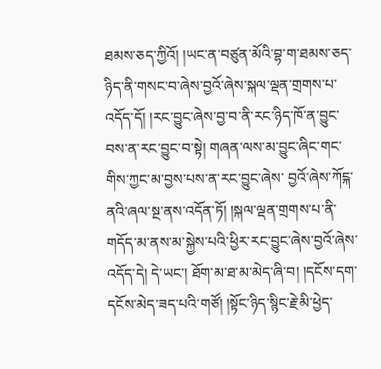ཐམས་ཅད་ཀྱིའོ། །ཡང་ན་བཙུན་མོའི་བྷ་ག་ཐམས་ཅད་ཉིད་ནི་གསང་བ་ཞེས་བྱའོ་ཞེས་སྐལ་ལྡན་གྲགས་པ་འདོད་དོ། །རང་བྱུང་ཞེས་བྱ་བ་ནི་རང་ཉིད་ཁོ་ན་བྱུང་བས་ན་རང་བྱུང་བ་སྟེ། གཞན་ལས་མ་བྱུང་ཞིང་གང་གིས་ཀྱང་མ་བྱས་པས་ན་རང་བྱུང་ཞེས་ བྱའོ་ཞེས་ཀོངྐ་ནའི་ཞལ་སྔ་ནས་འདོན་ཏོ། །སྐལ་ལྡན་གྲགས་པ་ནི་གདོད་མ་ནས་མ་སྐྱེས་པའི་ཕྱིར་རང་བྱུང་ཞེས་བྱའོ་ཞེས་འདོད་དེ། དེ་ཡང་། ཐོག་མ་ཐ་མ་མེད་ཞི་བ། །དངོས་དག་དངོས་མེད་ཟད་པའི་གཙོ། །སྟོང་ཉིད་སྙིང་རྗེ་མི་ཕྱེད་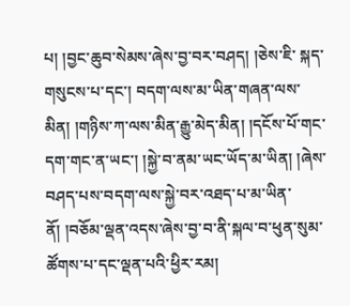པ། །བྱང་ཆུབ་སེམས་ཞེས་བྱ་བར་བཤད། །ཅེས་ཇི་ སྐད་གསུངས་པ་དང་། བདག་ལས་མ་ཡིན་གཞན་ལས་མིན། །གཉིས་ཀ་ལས་མིན་རྒྱུ་མེད་མིན། །དངོས་པོ་གང་དག་གང་ན་ཡང་། །སྐྱེ་བ་ནམ་ཡང་ཡོད་མ་ཡིན། །ཞེས་བཤད་པས་བདག་ལས་སྐྱེ་བར་འཐད་པ་མ་ཡིན་ནོ། །བཅོམ་ལྡན་འདས་ཞེས་བྱ་བ་ནི་སྐལ་བ་ཕུན་སུམ་ ཚོགས་པ་དང་ལྡན་པའི་ཕྱིར་རམ།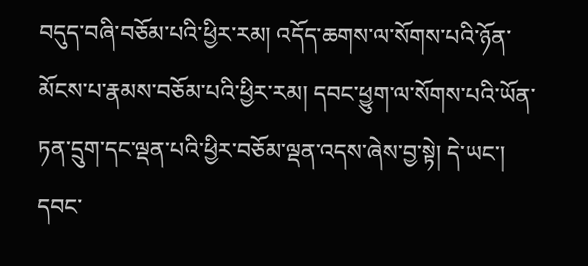བདུད་བཞི་བཅོམ་པའི་ཕྱིར་རམ། འདོད་ཆགས་ལ་སོགས་པའི་ཉོན་མོངས་པ་རྣམས་བཅོམ་པའི་ཕྱིར་རམ། དབང་ཕྱུག་ལ་སོགས་པའི་ཡོན་ཏན་དྲུག་དང་ལྡན་པའི་ཕྱིར་བཅོམ་ལྡན་འདས་ཞེས་བྱ་སྟེ། དེ་ཡང་། དབང་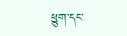ཕྱུག་དང་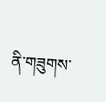ནི་གཟུགས་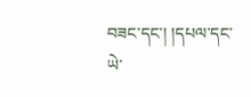བཟང་དང་། །དཔལ་དང་ཡེ་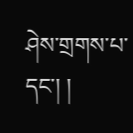ཤེས་གྲགས་པ་དང་། །